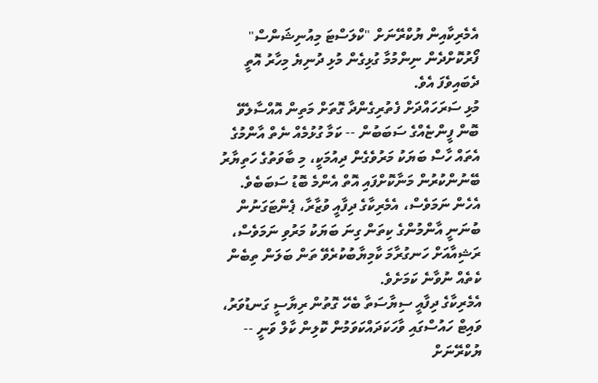އެމެރިކާއިން ޔުކްރޭނަށް "ކްލަސްޓަ މިއުނިޝަންސް" ފޯރުކޮށްދެން ނިންމުމާ ގުޅިގެން މުޅި ދުނިޔެ މިހާރު އޮތީ ދެބައިވެފަ އެވެ.
މުޅި ސަރަހައްދަށް ފެތުރިގެންދާ ގޮތަށް މަތިން އޮއްސާލެވޭ ބޮން ފީންޏެއްގެ ސަބަބުން -- ކަމާ ގުޅުމެއް ނެތް އާންމުގެ އެތައް ހާސް ބަޔަކު މަރުވެގެން ދިއުމަކީ، މި ބާވަތުގެ ހަތިޔާރު ބޭނުންކުރުން މަނާކޮށްފައި އޮތް އެންމެ ބޮޑު ސަބަބެވެ.
އެހެން ނަމަވެސް، އެމެރިކާގެ ދިފާއީ ވުޒާރާ، ޕެންޓަގަނުން ބުނަނީ އާންމުންގެ ކިތަން ގިނަ ބަޔަކު މަރުވި ނަމަވެސް، ރަޝިއާއަށް ހަނގުރާމަ ކާމިޔާބުކުރެވޭ ތަން ބަލަން ތިބެން ކެތެއް ނުވާނެ ކަމަށެވެ.
އެމެރިކާގެ ދިފާއީ ސިޔާސަތާ ބެހޭ ގޮތުން ރިޔާސީ ގަނޑުވަރު، ވައިޓް ހައުސްގައި ވާހަކަދައްކަވަމުން ކޮލިން ކާލް ވަނީ -- ޔުކްރޭނަށް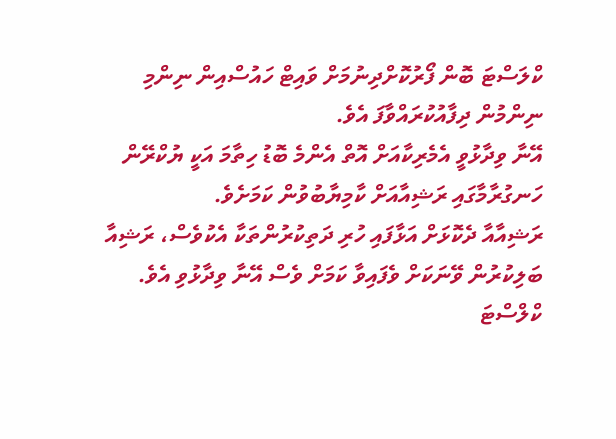ކްލަސްޓަ ބޮން ފޯރުކޮށްދިނުމަށް ވައިޓް ހައުސްއިން ނިންމި ނިންމުން ދިފާއުކުރައްވާފަ އެވެ.
އޭނާ ވިދާޅުވީ އެމެރިކާއަށް އޮތް އެންމެ ބޮޑު ހިތާމަ އަކީ ޔުކްރޭން ހަނގުރާމާގައި ރަޝިއާއަށް ކާމިޔާބުވުން ކަމަށެވެ.
ރަޝިއާއާ ދެކޮޅަށް އަޅާފައި ހުރި ދަތިކުރުންތަކާ އެކުވެސް، ރަޝިއާ ބަލިކުރުން ވޭނަކަށް ވެފައިވާ ކަމަށް ވެސް އޭނާ ވިދާޅުވި އެވެ.
ކްލްސްޓަ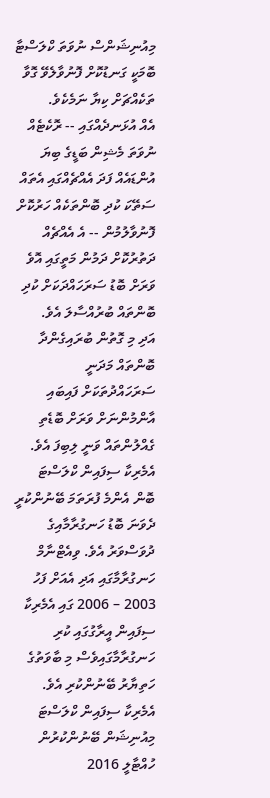މިއުނިޝަންސް ނުވަތަ ކްލަސްޓާ ބޮމަކީ ގަނޑުކޮށް ފޮނުވާލެވޭ ގޮވާ ތަކެއްޗަށް ކިޔާ ނަމެކެވެ.
އެއް އުޅަނދެއްގައި -- ރޮކެޓެއް ނުވަތަ މެޝިން ބަޑީގެ ބިޔަ އުންޑައެއް ފަދަ އެއްޗެއްގައި އެތައް ސަތޭކަ ކުދި ބޮންތަކެއް ހަރުކޮށް ފޮނުވާލުމުން -- އެ އެއްޗެއް ދަތުރުކޮށް ދަމުން މަތީގައި އޮވެ ވަރަށް ބޮޑު ސަރަހައްދަކަށް ކުދި ބޮންތައް ބުރުއްސާލަ އެވެ.
އަދި މި ގޮތުން ބުރައިގެންދާ ބޮންތައް މަދަނީ ސަރަހައްދުތަކަށް ފައިބައި އާންމުންނަށް ވަރަށް ބޮޑެތި ގެއްލުންތައް ވަނީ ލިބިފަ އެވެ.
އެމެރިކާ ސިފައިން ކްލަސްޓަ ބޮން އެންމެ ފުރަތަމަ ބޭނުންކުރީ ދެވަނަ ބޮޑު ހަނގުރާމާއިގެ ދުވަސްވަރު އެވެ. ވިއެޓްނާމް ހަނގުރާމާގައި އަދި އެއަށް ފަހު 2003 – 2006 ގައި އެމެރިކާ ސިފައިން އީރާގުގައި ކުރި ހަނގުރާމާގައިވެސް މި ބާވަތުގެ ހަތިޔާރު ބޭނުންކުރި އެވެ.
އެމެރިކާ ސިފައިން ކްލަސްޓަ މިއުނިޝަން ބޭނުންކުރުން ހުއްޓާލީ 2016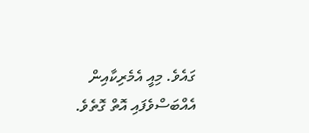ގައެވެ. މިއީ އެމެރިކާއިން އެއްބަސްވެފައި އޮތް ގޮތެވެ.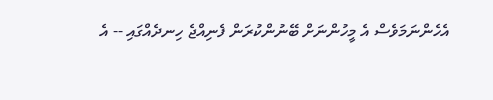އެހެންނަމަވެސް އެ މީހުންނަށް ބޭނުންކުރަން ފެނިއްޖެ ހިނދެއްގައި -- އެ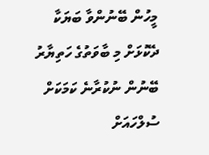މީހުން ބޭނުންވާ ބަޔަކާ ދެކޮޅަށް މި ބާވަތުގެ ހަތިޔާރު ބޭނުން ނުކުރާނެ ކަމަކަށް ސުލްހައަށް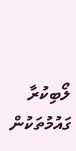ލޯބިކުރާ ގައުމުތަކުން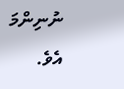ނުނިންމަ އެވެ.